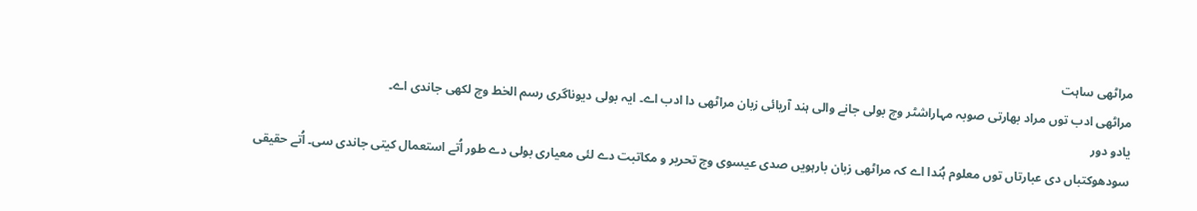مراٹھی ساہت
مراٹھی ادب توں مراد بھارتی صوبہ مہاراشٹر وچ بولی جانے والی ہند آریائی زبان مراٹھی دا ادب اے۔ ایہ بولی دیوناگری رسم الخط وچ لکھی جاندی اے۔
یادو دور
سودھوکتباں دی عبارتاں توں معلوم ہُندا اے کہ مراٹھی زبان بارہويں صدی عیسوی وچ تحریر و مکاتبت دے لئی معیاری بولی دے طور اُتے استعمال کیتی جاندی سی۔ اُتے حقیقی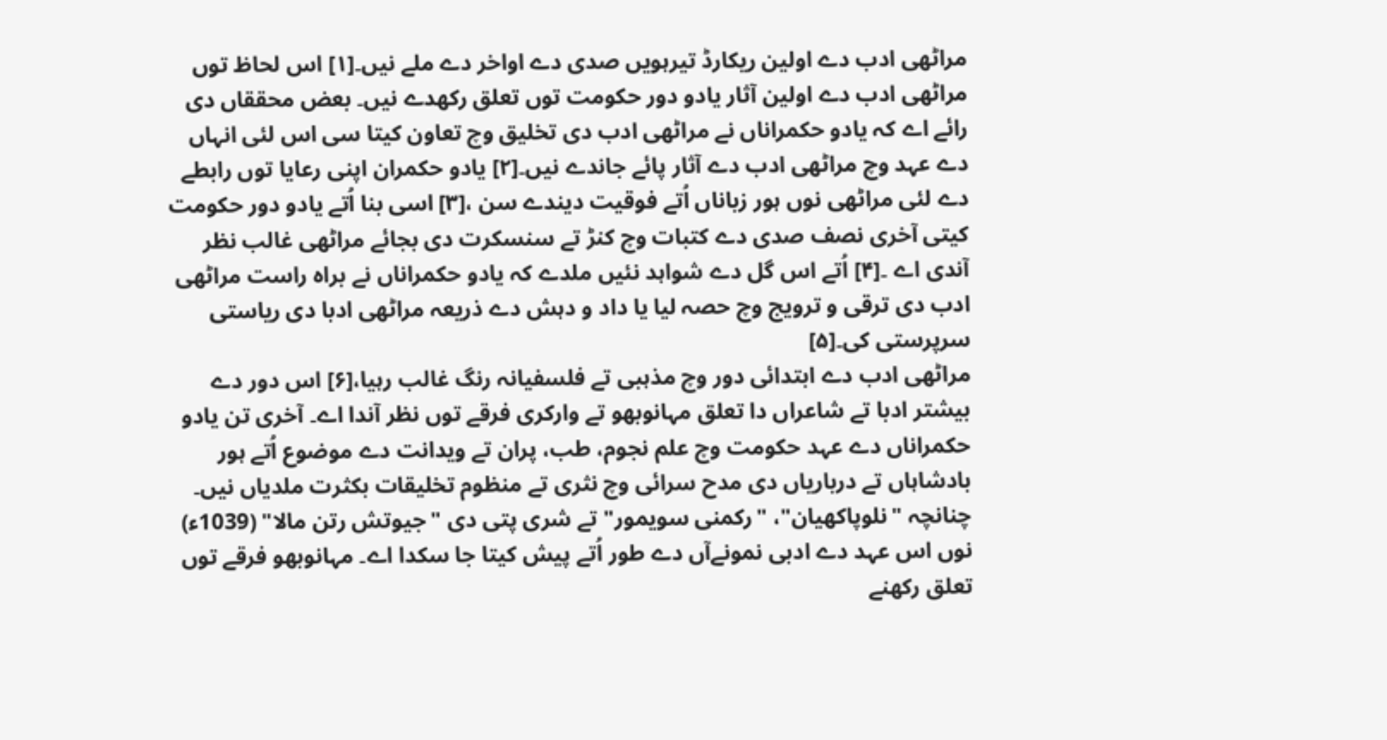مراٹھی ادب دے اولین ریکارڈ تیرہويں صدی دے اواخر دے ملے نيں۔[۱] اس لحاظ توں مراٹھی ادب دے اولین آثار یادو دور حکومت توں تعلق رکھدے نيں۔ بعض محققاں دی رائے اے کہ یادو حکمراناں نے مراٹھی ادب دی تخلیق وچ تعاون کیتا سی اس لئی انہاں دے عہد وچ مراٹھی ادب دے آثار پائے جاندے نيں۔[۲] یادو حکمران اپنی رعایا توں رابطے دے لئی مراٹھی نوں ہور زباناں اُتے فوقیت دیندے سن ،[۳] اسی بنا اُتے یادو دور حکومت کیتی آخری نصف صدی دے کتبات وچ کنڑ تے سنسکرت دی بجائے مراٹھی غالب نظر آندی اے ۔[۴] اُتے اس گل دے شواہد نئيں ملدے کہ یادو حکمراناں نے براہ راست مراٹھی ادب دی ترقی و ترویج وچ حصہ لیا یا داد و دہش دے ذریعہ مراٹھی ادبا دی ریاستی سرپرستی کی۔[۵]
مراٹھی ادب دے ابتدائی دور وچ مذہبی تے فلسفیانہ رنگ غالب رہیا،[۶] اس دور دے بیشتر ادبا تے شاعراں دا تعلق مہانوبھو تے وارکری فرقے توں نظر آندا اے۔ آخری تن یادو حکمراناں دے عہد حکومت وچ علم نجوم، طب، پران تے ویدانت دے موضوع اُتے ہور بادشاہاں تے درباریاں دی مدح سرائی وچ نثری تے منظوم تخلیقات بکثرت ملدیاں نيں۔ چنانچہ "نلوپاکھیان"، "رکمنی سویمور" تے شری پتی دی "جیوتش رتن مالا" (1039ء) نوں اس عہد دے ادبی نمونےآں دے طور اُتے پیش کیتا جا سکدا اے۔ مہانوبھو فرقے توں تعلق رکھنے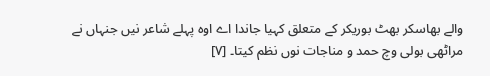والے بھاسکر بھٹ بوریکر کے متعلق کہیا جاندا اے اوہ پہلے شاعر نيں جنہاں نے مراٹھی بولی وچ حمد و مناجات نوں نظم کیتا۔ [۷]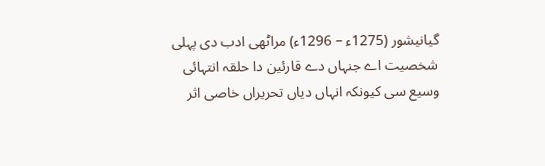گیانیشور (1275ء – 1296ء) مراٹھی ادب دی پہلی شخصیت اے جنہاں دے قارئین دا حلقہ انتہائی وسیع سی کیونکہ انہاں دیاں تحریراں خاصی اثر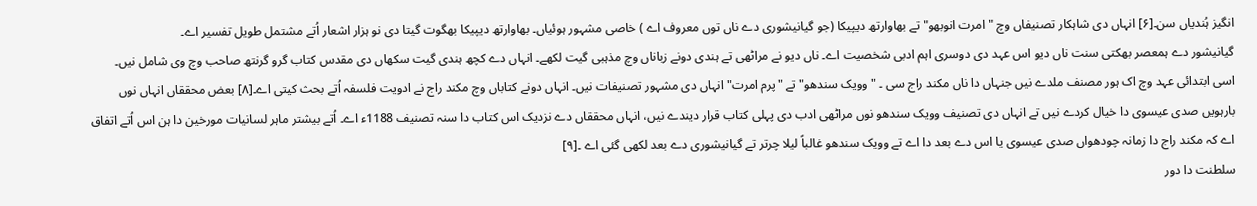انگیز ہُندیاں سن۔[۶] انہاں دی شاہکار تصنیفاں وچ "امرت انوبھو" تے بھاوارتھ دیپیکا (جو گیانیشوری دے ناں توں معروف اے ) خاصی مشہور ہوئیاں۔ بھاوارتھ دیپیکا بھگوت گیتا دی نو ہزار اشعار اُتے مشتمل طویل تفسیر اے۔
گیانیشور دے ہمعصر بھکتی سنت ناں دیو اس عہد دی دوسری اہم ادبی شخصیت اے۔ ناں دیو نے مراٹھی تے ہندی دونے زباناں وچ مذہبی گیت لکھے۔ انہاں دے کچھ ہندی گیت سکھاں دی مقدس کتاب گرو گرنتھ صاحب وچ وی شامل نيں۔
اسی ابتدائی عہد وچ اک ہور مصنف ملدے نيں جنہاں دا ناں مکند راج سی ۔ "وویک سندھو" تے "پرم امرت" انہاں دی مشہور تصنیفات نيں۔ انہاں دونے کتاباں وچ مکند راج نے ادویت فلسفہ اُتے بحث کيتی اے۔[۸] بعض محققاں انہاں نوں بارہويں صدی عیسوی دا خیال کردے نيں تے انہاں دی تصنیف وویک سندھو نوں مراٹھی ادب دی پہلی کتاب قرار دیندے نيں، انہاں محققاں دے نزدیک اس کتاب دا سنہ تصنیف 1188ء اے۔ اُتے بیشتر ماہر لسانیات مورخین دا ہن اس اُتے اتفاق اے کہ مکند راج دا زمانہ چودھواں صدی عیسوی یا اس دے بعد دا اے تے وویک سندھو غالباً لیلا چرتر تے گیانیشوری دے بعد لکھی گئی اے ۔[۹]
سلطنت دا دور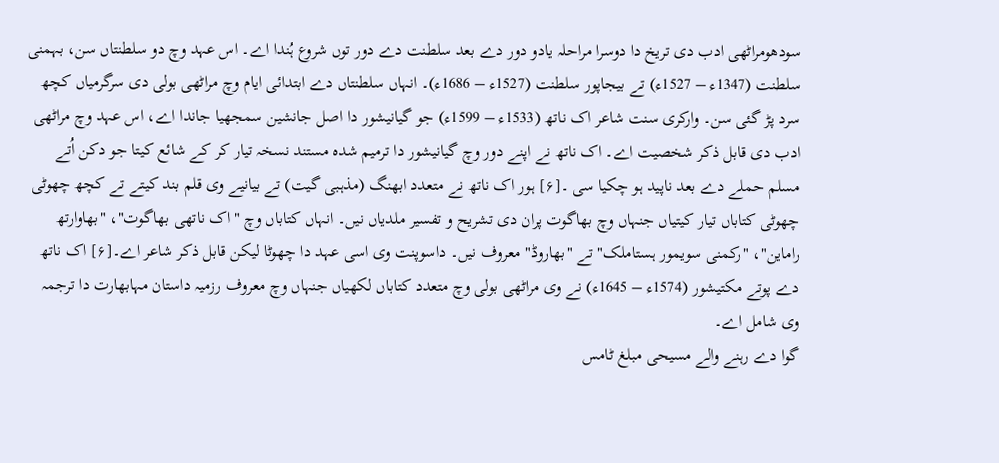سودھومراٹھی ادب دی تریخ دا دوسرا مراحلہ یادو دور دے بعد سلطنت دے دور توں شروع ہُندا اے۔ اس عہد وچ دو سلطنتاں سن، بہمنی سلطنت (1347ء – 1527ء) تے بیجاپور سلطنت (1527ء – 1686ء)۔ انہاں سلطنتاں دے ابتدائی ایام وچ مراٹھی بولی دی سرگرمیاں کچھ سرد پڑ گئی سن۔ وارکری سنت شاعر اک ناتھ (1533ء – 1599ء) جو گیانیشور دا اصل جانشین سمجھیا جاندا اے، اس عہد وچ مراٹھی ادب دی قابل ذکر شخصیت اے۔ اک ناتھ نے اپنے دور وچ گیانیشور دا ترمیم شدہ مستند نسخہ تیار کر کے شائع کیتا جو دکن اُتے مسلم حملے دے بعد ناپید ہو چکيا سی ۔[۶] ہور اک ناتھ نے متعدد ابھنگ (مذہبی گیت) تے بیانیے وی قلم بند کیتے تے کچھ چھوٹی چھوٹی کتاباں تیار کيتیاں جنہاں وچ بھاگوت پران دی تشریح و تفسیر ملدیاں نيں۔ انہاں کتاباں وچ "اک ناتھی بھاگوت"، "بھاوارتھ راماین"، "رکمنی سویمور ہستاملک" تے "بھاروڈ" معروف نيں۔ داسوپنت وی اسی عہد دا چھوٹا لیکن قابل ذکر شاعر اے۔[۶] اک ناتھ دے پوتے مکتیشور (1574ء – 1645ء) نے وی مراٹھی بولی وچ متعدد کتاباں لکھياں جنہاں وچ معروف رزمیہ داستان مہابھارت دا ترجمہ وی شامل اے۔
گوا دے رہنے والے مسیحی مبلغ ٹامس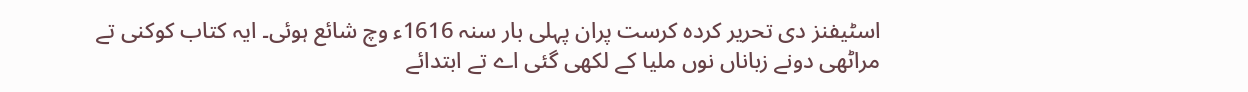اسٹیفنز دی تحریر کردہ کرست پران پہلی بار سنہ 1616ء وچ شائع ہوئی۔ ایہ کتاب کوکنی تے مراٹھی دونے زباناں نوں ملیا کے لکھی گئی اے تے ابتدائے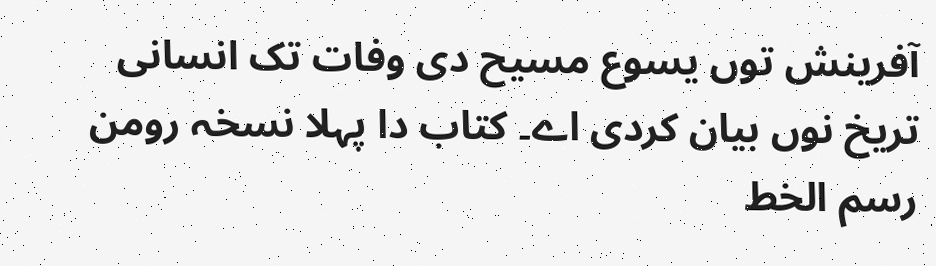آفرینش توں یسوع مسیح دی وفات تک انسانی تریخ نوں بیان کردی اے۔ کتاب دا پہلا نسخہ رومن رسم الخط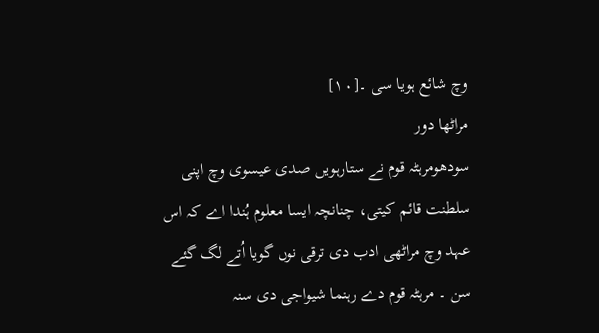وچ شائع ہويا سی ۔[۱۰]
مراٹھا دور
سودھومرہٹہ قوم نے ستارہويں صدی عیسوی وچ اپنی سلطنت قائم کيتی، چنانچہ ایسا معلوم ہُندا اے کہ اس عہد وچ مراٹھی ادب دی ترقی نوں گویا اُتے لگ گئے سن ۔ مرہٹہ قوم دے رہنما شیواجی دی سنہ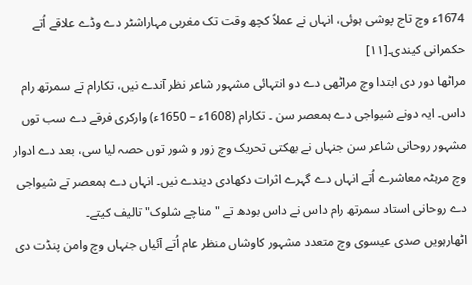1674ء وچ تاج پوشی ہوئی، انہاں نے عملاً کچھ وقت تک مغربی مہاراشٹر دے وڈے علاقے اُتے حکمرانی کیندی۔[۱۱]
مراٹھا دور دی ابتدا وچ مراٹھی دے دو انتہائی مشہور شاعر نظر آندے نيں، تکارام تے سمرتھ رام داس۔ ایہ دونے شیواجی دے ہمعصر سن ۔ تکارام (1608ء – 1650ء) وارکری فرقے دے سب توں مشہور روحانی شاعر سن جنہاں نے بھکتی تحریک وچ زور و شور توں حصہ لیا سی، بعد دے ادوار وچ مرہٹہ معاشرے اُتے انہاں دے گہرے اثرات دکھادی دیندے نيں۔ انہاں دے ہمعصر تے شیواجی دے روحانی استاد سمرتھ رام داس نے داس بودھ تے "مناچے شلوک" تالیف کیتے۔
اٹھارہويں صدی عیسوی وچ متعدد مشہور کاوشاں منظر عام اُتے آئیاں جنہاں وچ وامن پنڈت دی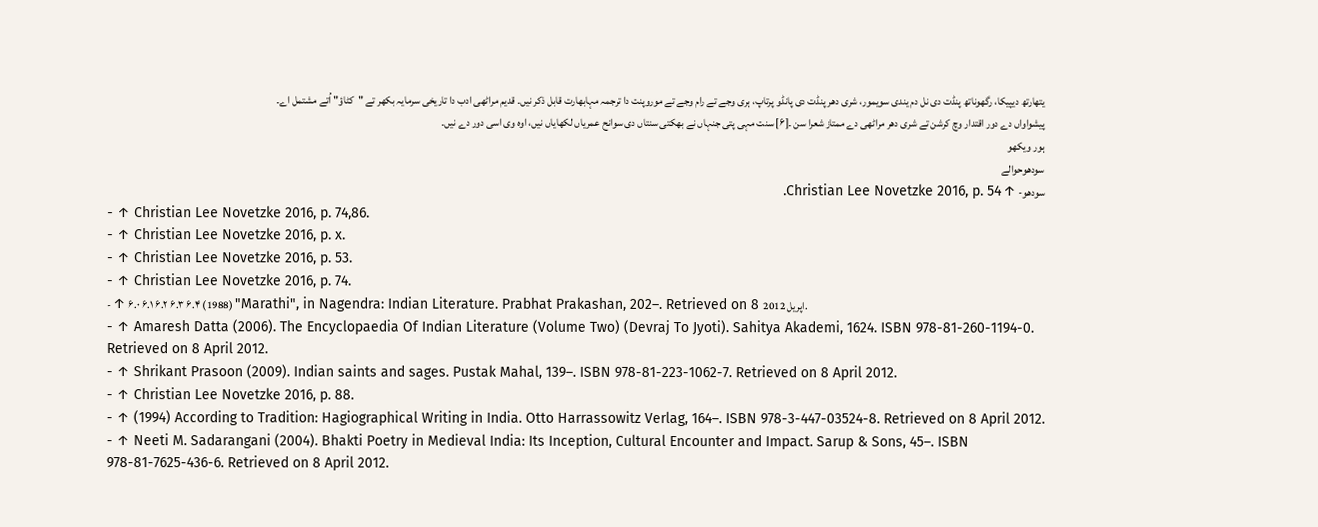یتھارتھ دیپیکا، رگھوناتھ پنڈت دی نل دم یندی سویمور، شری دھر پنڈت دی پانڈو پرتاپ، ہری وجے تے رام وجے تے موروپنت دا ترجمہ مہابھارت قابل ذکر نيں۔ قدیم مراٹھی ادب دا تاریخی سرمایہ بکھر تے "کٹاؤ" اُتے مشتمل اے۔
پیشواواں دے دور اقتدار وچ کرشن تے شری دھر مراٹھی دے ممتاز شعرا سن ۔[۶] سنت مہی پتی جنہاں نے بھکتی سنتاں دی سوانح عمریاں لکھایاں نيں، اوہ وی اسی دور دے نيں۔
ہور ویکھو
سودھوحوالے
سودھو- ↑ Christian Lee Novetzke 2016, p. 54.
- ↑ Christian Lee Novetzke 2016, p. 74,86.
- ↑ Christian Lee Novetzke 2016, p. x.
- ↑ Christian Lee Novetzke 2016, p. 53.
- ↑ Christian Lee Novetzke 2016, p. 74.
- ↑ ۶.۰ ۶.۱ ۶.۲ ۶.۳ ۶.۴ (1988) "Marathi", in Nagendra: Indian Literature. Prabhat Prakashan, 202–. Retrieved on 8 اپریل 2012.
- ↑ Amaresh Datta (2006). The Encyclopaedia Of Indian Literature (Volume Two) (Devraj To Jyoti). Sahitya Akademi, 1624. ISBN 978-81-260-1194-0. Retrieved on 8 April 2012.
- ↑ Shrikant Prasoon (2009). Indian saints and sages. Pustak Mahal, 139–. ISBN 978-81-223-1062-7. Retrieved on 8 April 2012.
- ↑ Christian Lee Novetzke 2016, p. 88.
- ↑ (1994) According to Tradition: Hagiographical Writing in India. Otto Harrassowitz Verlag, 164–. ISBN 978-3-447-03524-8. Retrieved on 8 April 2012.
- ↑ Neeti M. Sadarangani (2004). Bhakti Poetry in Medieval India: Its Inception, Cultural Encounter and Impact. Sarup & Sons, 45–. ISBN 978-81-7625-436-6. Retrieved on 8 April 2012.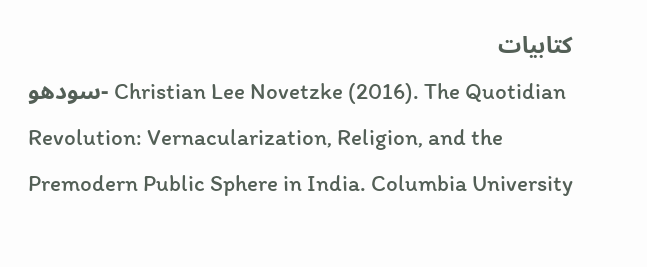کتابیات
سودھو- Christian Lee Novetzke (2016). The Quotidian Revolution: Vernacularization, Religion, and the Premodern Public Sphere in India. Columbia University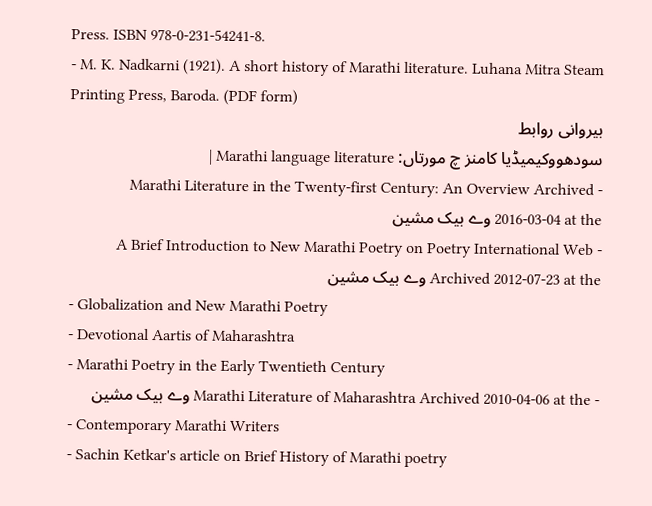Press. ISBN 978-0-231-54241-8.
- M. K. Nadkarni (1921). A short history of Marathi literature. Luhana Mitra Steam Printing Press, Baroda. (PDF form)
بیروانی روابط
سودھووکیمیڈیا کامنز چ مورتاں: Marathi language literature |
- Marathi Literature in the Twenty-first Century: An Overview Archived 2016-03-04 at the وے بیک مشین
- A Brief Introduction to New Marathi Poetry on Poetry International Web Archived 2012-07-23 at the وے بیک مشین
- Globalization and New Marathi Poetry
- Devotional Aartis of Maharashtra
- Marathi Poetry in the Early Twentieth Century
- Marathi Literature of Maharashtra Archived 2010-04-06 at the وے بیک مشین
- Contemporary Marathi Writers
- Sachin Ketkar's article on Brief History of Marathi poetry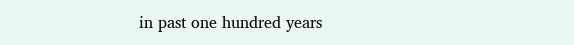in past one hundred years